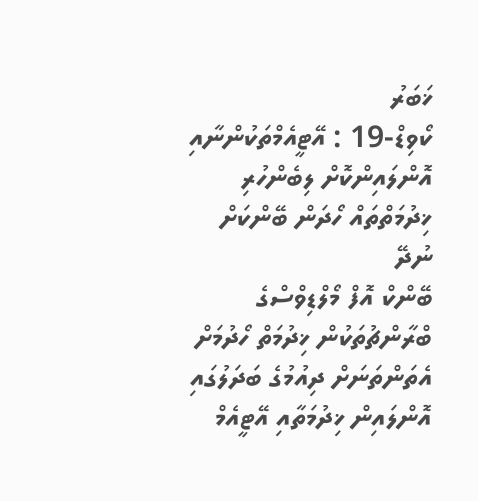ޚަބަރު
ކޯވިޑް-19 : އޭޓީއެމްތަކުންނާއި އޮންލައިންކޮށް ލިބެންހުރި ޚިދުމަތްތައް ހޯދަން ބޭންކަށް ނުދޭ
ބޭންކް އޮފް މޯލްޑިވްސްގެ ބްރާންޗުތަކުން ޚިދުމަތް ހޯދުމަށް އެތަންތަނަށް ދިއުމުގެ ބަދަލުގައި އޮންލައިން ޚިދުމަތާއި އޭޓީއެމް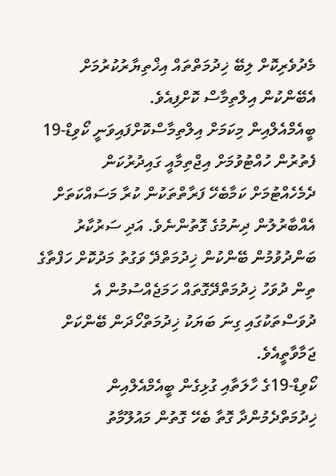މެދުވެރިކޮށް ލިބޭ ޚިދުމަތްތައް އިޚްތިޔާރުކުރުމަށް އެބޭންކުން އިލްތިމާސް ކޮށްފިއެވެ.
ބީއެމްއެލްއިން މިކަމަށް އިލްތިމާސްކޮށްފައިވަނީ ކޯވިޑް-19 ފެތުރުން ހުއްޓުވުމަށް އިޖްތިމާއީ ގައިދުރުކަން ދެމެހެއްޓުމަށް ކަމާބެހޭ ފަރާތްތަކުން ކުރާ މަސައްކަތަށް އެއްބާރުލުން ދިނުމުގެ ގޮތުންނެވެ. އަދި ސަރުކާރު ބަންދުވުމުން ބޭންކުން ޚިދުމަތްދޭ ވަގުތު މަދުކޮށް ހަފްތާގެ ތިން ދުވަހު ޚިދުމަތްދޭގޮތައް ހަމަޖެއްސުމުން އެ ދުވަސްތަކުގައި ގިނަ ބަޔަކު ޚިދުމަތްހޯދަން ބޭންކަށް ޖަމާވާތީއެވެ.
ކޯވިޑް-19ގެ ހާލަތާއި ގުޅިގެން ބީއެމްއެލްއިން ޚިދުމަތްދެމުންދާ ގޮތާ ބެހޭ ގޮތުން މައުލޫމާތު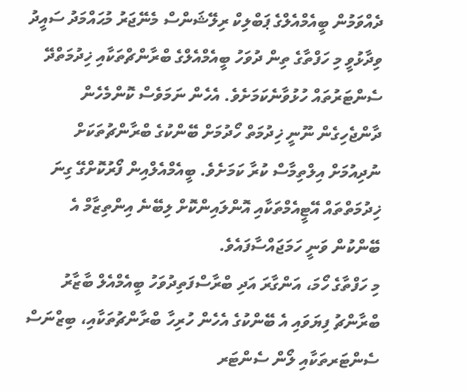ދެއްވަމުން ބީއެމްއެލްގެ ޕަބްލިކް ރިލޭޝަންސް މެނޭޖަރު މުޙައްމަދު ސައީދު ވިދާޅުވީ މި ހަފްތާގެ ތިން ދުވަހު ބީއެމްއެލްގެ ބްރާންޗްތަކާއި ޚިދުމަތްދޭ ސެންޓަރުތައް ހުޅުވާނެކަމަށެވެ. އެހެން ނަމަވެސް ކޮންމެހެން ދާންޖެހިގެން ނޫނީ ޚިދުމަތް ހޯދުމަށް ބޭންކުގެ ބްރާންޗުތަކަށް ނުދިއުމަށް އިލްތިމާސް ކުރާ ކަމަށެވެ. ބީއެމްއެލްއިން ފޯރުކޮށްގޭ ގިނަ ޚިދުމަތްތައް އޭޓީއެމްތަކާއި އޮންލައިންކޮށް ލިބޭނެ އިންތިޒާމް އެ ބޭންކުން ވަނީ ހަމަޖައްސާފައެވެ.
މި ހަފްތާގެ ހޯމަ، އަންގާރަ އަދި ބްރާސްފަތިދުވަހު ބީއެމްއެލް ބާޒާރު ބްރާންޗު ފިޔަވައި އެ ބޭންކުގެ އެހެން ހުރިހާ ބްރާންޗުތަކާއި، ބިޒްނަސް ސެންޓަރތަކާއި ލޯން ސެންޓަރ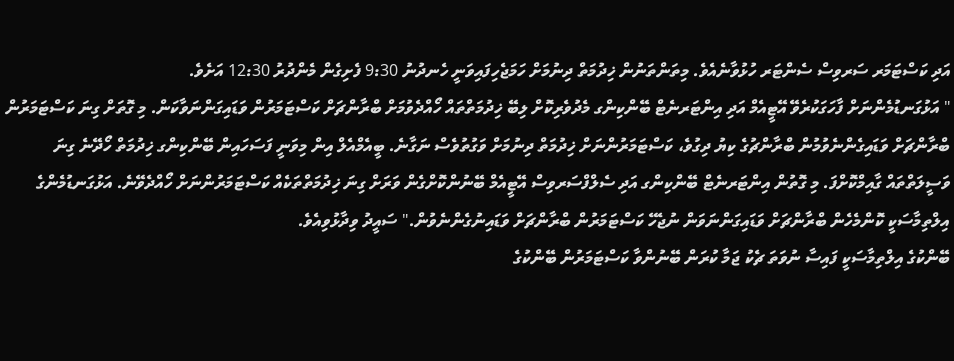އަދި ކަސްޓަމަރ ސަރވިސް ސެންޓަރ ހުޅުވާނެއެވެ. މިތަންތަނުން ޚިދުމަތް ދިނުމަށް ހަމަޖެހިފައިވަނީ ހެނދުނު 9:30 ފެށިގެން މެންދުރު 12:30 އަށެވެ.
" އަޅުގަނޑުމެންނަށް ފާހަގަކުރެވޭ އޭޓީއެމް އަދި އިންޓަރނެޓް ބޭންކިންގ މެދުވެރިކޮށް ލިބޭ ޚިދުމަތްތައް ހޯއްދެވުމަށް ބްރާންޗަށް ކަސްޓަމަރުން ވަޑައިގަންނަވާކަން. މި ގޮތަށް ގިނަ ކަސްޓަމަރުން ބްރާންޗަށް ވަޑައިގެންނެވުމުން ބްރާންޗުގެ ކިޔު ދިގުވެ، ކަސްޓަމަރުންނަށް ޚިދުމަތް ދިނުމަށް ވަގުތުވެސް ނަގާނެ. ބީއެމްއެލް އިން މިވަނީ ފަސަހައިން ބޭންކިންގ ޚިދުމަތް ހޯދޭނެ ގިނަ ވަސީލަތްތައް ގާއިމްކޮށްފަ. މި ގޮތުން އިންޓަރނެޓް ބޭންކިންގ އަދި ސެލްފްސަރވިސް އޭޓީއެމް ބޭނުންކޮށްގެން ވަރަށް ގިނަ ޚިދުމަތްތަކެއް ކަސްޓަމަރުންނަށް ހޯއްދެވޭނެ. އަޅުގަނޑުމެންގެ އިލްތިމާސަކީ ކޮންމެހެން ބްރާންޗަށް ވަޑައިގަންނަވަން ނުޖެހޭ ކަސްޓަމަރުން ބްރާންޗަށް ވަޑައިނުގެންނެވުން." ސައީދު ވިދާޅުވިއެވެ.
ބޭންކުގެ އިލްތިމާސަކީ ފައިސާ ނުވަތަ ޗެކު ޖަމާ ކުރަން ބޭނުންވާ ކަސްޓަމަރުން ބޭންކުގެ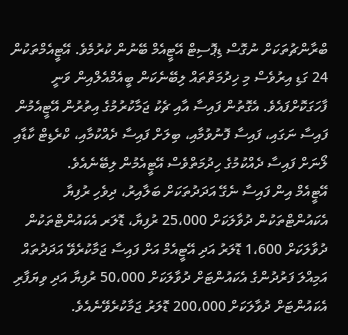ބްރާންޗުތަކަށް ނުގޮސް ޑިޕޮސިޓް އޭޓީއެމް ބޭނުން ކުރުމެވެ. އޭޓީއެމްތަކުން 24 ގަޑި އިރުވެސް މި ޚިދުމަތްތައް ލިބޭނެކަން ބީއެމްއެލްއިން ވަނީ ފާހަގަކޮށްފައެވެ. އެގޮތުން ފައިސާ އާއި ޗެކު ޖަމާކުރުމުގެ އިތުރުން އޭޓީއެމުން ފައިސާ ނަގައި، ފައިސާ ފޮނުވުމާއި، ބިލަށް ފައިސާ ދެއްކުމާއި، ކްރެޑިޓް ކާޑާއި ލޯނަށް ފައިސާ ދެއްކުމުގެ ހިދުމަތްވެސް އޭޓީއެމުން ލިބޭނެއެވެ.
އޭޓީއެމް އިން ފައިސާ ނެގޭ އަދަދުތަކަށް ބަލާއިރު، ދިވެހި ރުފިޔާ އެކައުންޓްތަކުން ދުވާލަކަށް 25،000 ރުފިޔާ، ޑޮލަރ އެކައުންޓްތަކުން ދުވާލަކަށް 1،600 ޑޮލަރު އަދި އޭޓީއެމް އަށް ފައިސާ ޖަމާކުރެވޭ އަދަދުތައް އަމިއްލަ ފަރުދުންގެ އެކައުންޓަށް ދުވާލަކަށް 50،000 ރުފިޔާ އަދި ވިޔަފާރި އެކައުންޓަށް ދުވާލަކަށް 200،000 ޑޮލަރު ޖަމާކުރެވޭނެއެވެ.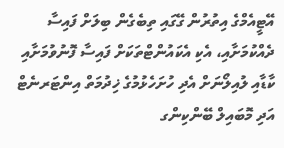އޭޓީއެމްގެ އިތުރުން ގޭގައި ތިބެގެން ބިލަށް ފައިސާ ދެއްކުމަށާއި، އެކި އެކައުންޓްތަކަށް ފައިސާ ފޮނުވުމަށާއި ކާޑާއި ލުއިލޯނަށް އެދި ހުށަހެޅުމުގެ ޚިދުމަތް އިންޓަރނެޓް އަދި މޮބައިލް ބޭންކިންގ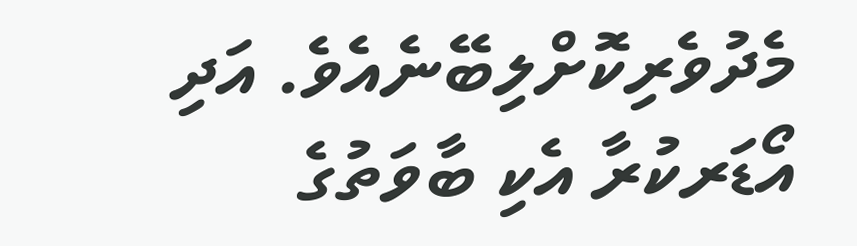މެދުވެރިކޮށްލިބޭނެއެވެ. އަދި އޯޑަރކުރާ އެކި ބާވަތުގެ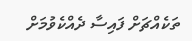ތަކެއްޗަށް ފައިސާ ދެއްކެވުމަށް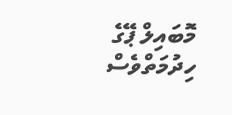މޮބައިލް ޕޭގެ ހިދުމަތްވެސް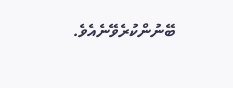ބޭނުންކުރެވޭނެއެވެ.